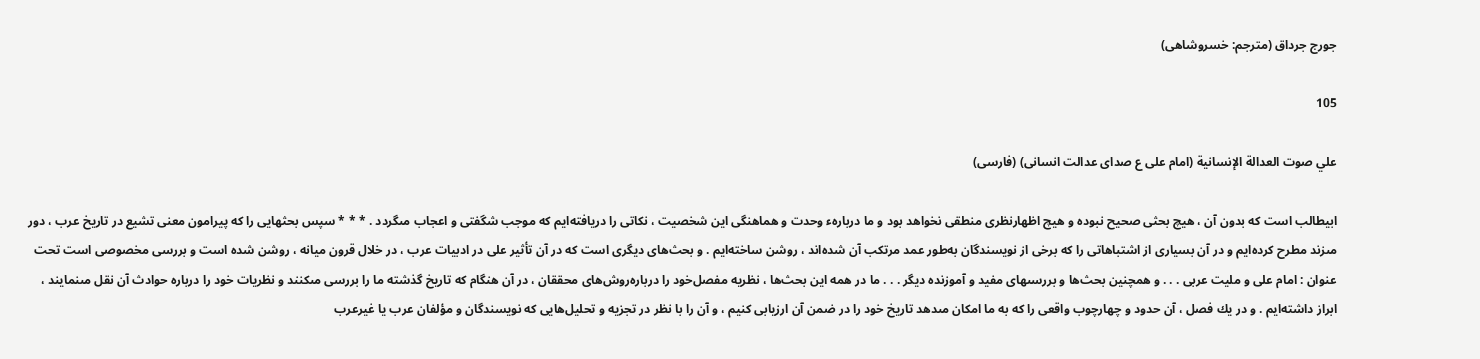جورج جرداق (مترجم: خسروشاهى)

105

علي صوت العدالة الإنسانية (امام على ع صداى عدالت انسانى) (فارسى)

ابيطالب است كه بدون آن ، هيچ بحثى صحيح نبوده و هيچ اظهارنظرى منطقى نخواهد بود و ما دربارهء وحدت و هماهنگى اين شخصيت ، نكاتى را دريافته‌ايم كه موجب شگفتى و اعجاب مىگردد . * * * سپس بحثهايى را كه پيرامون معنى تشيع در تاريخ عرب ، دور مىزند مطرح كرده‌ايم و در آن بسيارى از اشتباهاتى را كه برخى از نويسندگان به‌طور عمد مرتكب آن شده‌اند ، روشن ساخته‌ايم . و بحث‌هاى ديگرى است كه در آن تأثير على در ادبيات عرب ، در خلال قرون ميانه ، روشن شده است و بررسى مخصوصى است تحت عنوان : امام على و مليت عربى . . . و همچنين بحث‌ها و بررسىهاى مفيد و آموزنده ديگر . . . ما در همه اين بحث‌ها ، نظريه مفصل‌خود را درباره‌روش‌هاى محققان ، در آن هنگام كه تاريخ گذشته ما را بررسى مىكنند و نظريات خود را درباره حوادث آن نقل مىنمايند ، ابراز داشته‌ايم . و در يك فصل ، آن حدود و چهارچوب واقعى را كه به ما امكان مىدهد تاريخ خود را در ضمن آن ارزيابى كنيم ، و آن را با نظر در تجزيه و تحليل‌هايى كه نويسندگان و مؤلفان عرب يا غيرعرب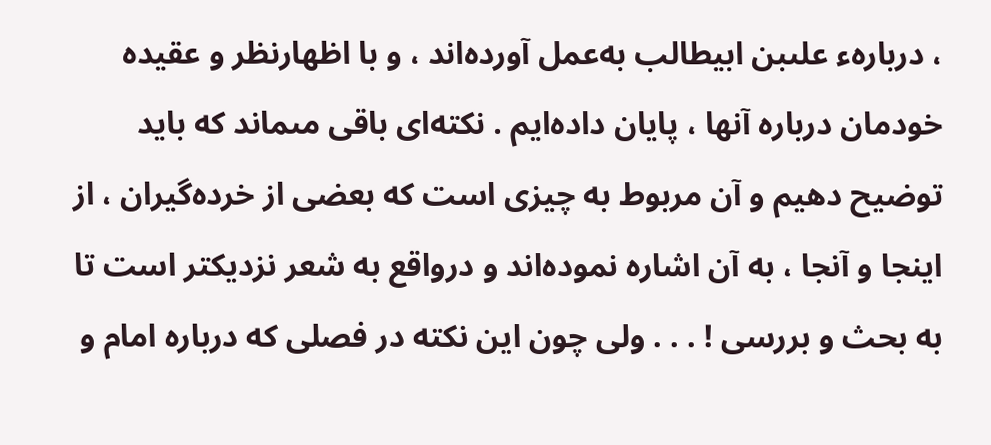، دربارهء علىبن ابيطالب به‌عمل آورده‌اند ، و با اظهارنظر و عقيده خودمان درباره آنها ، پايان داده‌ايم . نكته‌اى باقى مىماند كه بايد توضيح دهيم و آن مربوط به چيزى است كه بعضى از خرده‌گيران ، از اينجا و آنجا ، به آن اشاره نموده‌اند و درواقع به شعر نزديكتر است تا به بحث و بررسى ! . . . ولى چون اين نكته در فصلى كه درباره امام و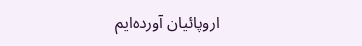اروپائيان آورده‌ايم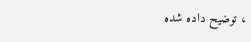، توضيح داده شده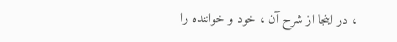، در اينجا از شرح آن ، خود و خواننده را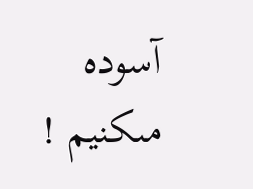آسوده مىكنيم !